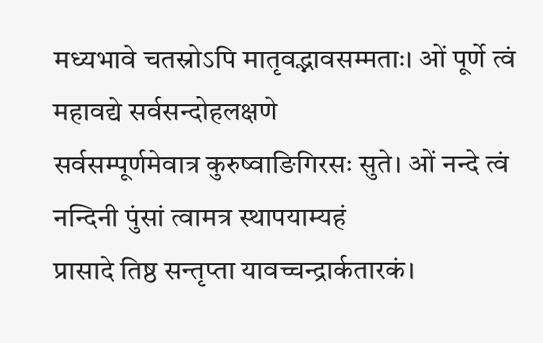मध्यभावे चतस्रोऽपि मातृवद्भावसम्मताः। ओं पूर्णे त्वं महावद्ये सर्वसन्दोहलक्षणे
सर्वसम्पूर्णमेवात्र कुरुष्वाङिगिरसः सुते। ओं नन्दे त्वं नन्दिनी पुंसां त्वामत्र स्थापयाम्यहं
प्रासादे तिष्ठ सन्तृप्ता यावच्चन्द्रार्कतारकं।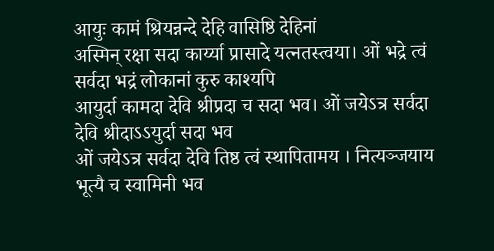आयुः कामं श्रियन्नन्दे देहि वासिष्ठि देहिनां
अस्मिन् रक्षा सदा कार्य्या प्रासादे यत्नतस्त्वया। ओं भद्रे त्वं सर्वदा भद्रं लोकानां कुरु काश्यपि
आयुर्दा कामदा देवि श्रीप्रदा च सदा भव। ओं जयेऽत्र सर्वदा देवि श्रीदाऽऽयुर्दा सदा भव
ओं जयेऽत्र सर्वदा देवि तिष्ठ त्वं स्थापितामय । नित्यञ्जयाय भूत्यै च स्वामिनी भव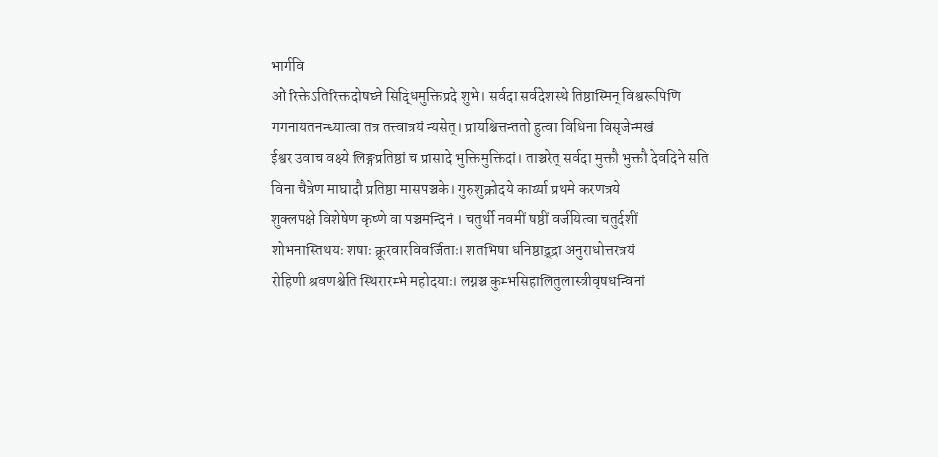भार्गवि
ओं रिक्तेऽतिरिक्तदोषघ्ने सिद्धिमुक्तिप्रदे शुभे। सर्वदा सर्वदेशस्थे तिष्ठास्मिन् विश्वरूपिणि
गगनायतनन्ध्यात्वा तत्र तत्त्वात्रयं न्यसेत्। प्रायश्चित्तन्ततो हुत्वा विधिना विसृजेन्मखं
ईश्वर उवाच वक्ष्ये लिङ्गप्रतिष्ठां च प्रासादे भुक्तिमुक्तिदां। ताञ्चरेत् सर्वदा मुक्तौ भुक्तौ देवदिने सति
विना चैत्रेण माघादौ प्रतिष्ठा मासपञ्चके। गुरुशुक्रोदये कार्य्या प्रथमे करणत्रये
शुक्लपक्षे विशेषेण कृष्णे वा पञ्चमन्दिनं । चतुर्थी नवमीं षष्ठीं वर्जयित्वा चतुर्दशीं
शोभनास्तिथयः शषाः क्रूरवारविवर्जिताः। शतभिषा धनिष्ठाद्र्द्रा अनुराधोत्तरत्रयं
रोहिणी श्रवणश्चेति स्थिरारम्भे महोदयाः। लग्नञ्च कुम्भसिहालितुलास्त्रीवृषधन्विनां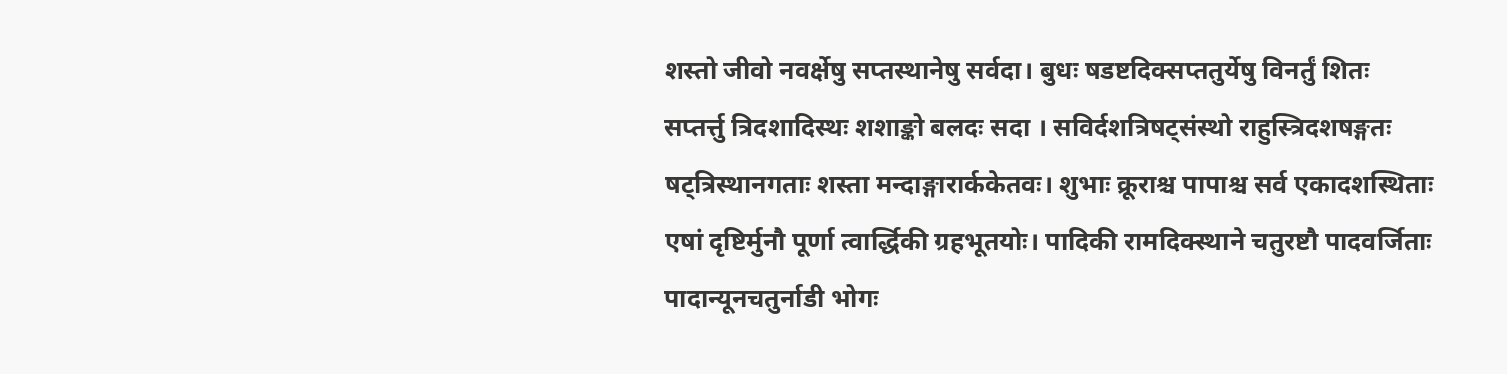शस्तो जीवो नवर्क्षेषु सप्तस्थानेषु सर्वदा। बुधः षडष्टदिक्सप्ततुर्येषु विनर्तुं शितः
सप्तर्त्तु त्रिदशादिस्थः शशाङ्को बलदः सदा । सविर्दशत्रिषट्संस्थो राहुस्त्रिदशषङ्गतः
षट्त्रिस्थानगताः शस्ता मन्दाङ्गारार्ककेतवः। शुभाः क्रूराश्च पापाश्च सर्व एकादशस्थिताः
एषां दृष्टिर्मुनौ पूर्णा त्वार्द्धिकी ग्रहभूतयोः। पादिकी रामदिक्स्थाने चतुरष्टौ पादवर्जिताः
पादान्यूनचतुर्नाडी भोगः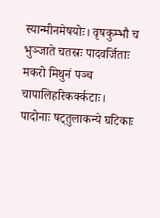स्यान्मीनमेषयोः। वृषकुम्भौ च भुञ्जाते चतस्रः पादवर्जिताः
मकरो मिथुनं पञ्च चापालिहरिकर्क्कटाः। पादोनाः षट्तुलाकन्ये घटिकाः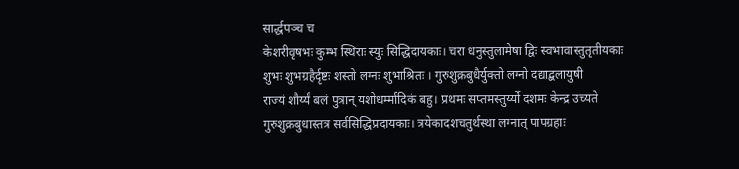सार्द्धपञ्च च
केशरीवृषभः कुम्भ स्थिराः स्युः सिद्धिदायकाः। चरा धनुस्तुलामेषा द्विः स्वभावास्तुतृतीयकाः
शुभः शुभग्रहैर्दृष्टः शस्तो लग्नः शुभाश्रितः । गुरुशुक्रबुधैर्युक्तो लग्नो दद्याद्बलायुषी
राज्यं शौर्य्यं बलं पुत्रान् यशोधर्म्मादिकं बहु। प्रथमः सप्तमस्तुर्य्यो दशमः केन्द्र उच्यते
गुरुशुक्रबुधास्तत्र सर्वसिद्धिप्रदायकाः। त्रयेकादशचतुर्थस्था लग्नात् पापग्रहाः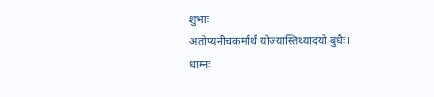शुभाः
अतोप्यनीचकर्मार्थं योज्यास्तिथ्यादयो बुधैः। धाम्नः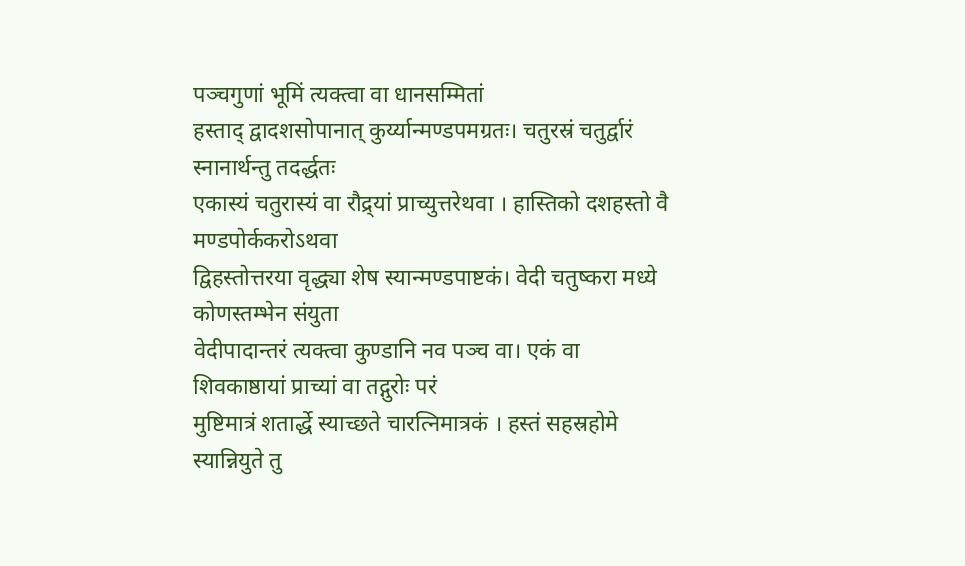पञ्चगुणां भूमिं त्यक्त्वा वा धानसम्मितां
हस्ताद् द्वादशसोपानात् कुर्य्यान्मण्डपमग्रतः। चतुरस्रं चतुर्द्वारं स्नानार्थन्तु तदर्द्धतः
एकास्यं चतुरास्यं वा रौद्र्यां प्राच्युत्तरेथवा । हास्तिको दशहस्तो वै मण्डपोर्ककरोऽथवा
द्विहस्तोत्तरया वृद्ध्या शेष स्यान्मण्डपाष्टकं। वेदी चतुष्करा मध्ये कोणस्तम्भेन संयुता
वेदीपादान्तरं त्यक्त्वा कुण्डानि नव पञ्च वा। एकं वा शिवकाष्ठायां प्राच्यां वा तद्गुरोः परं
मुष्टिमात्रं शतार्द्धे स्याच्छते चारत्निमात्रकं । हस्तं सहस्रहोमे स्यान्नियुते तु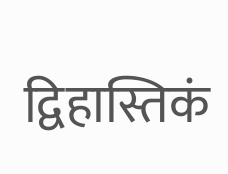द्विहास्तिकं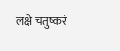लक्षे चतुष्करं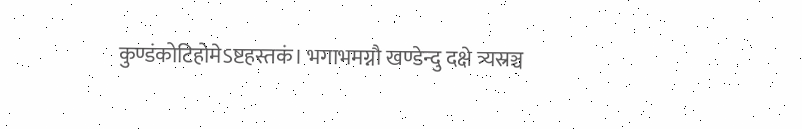कुण्डंकोटिहोमेऽष्टहस्तकं। भगाभमग्नौ खण्डेन्दु दक्षे त्र्यस्रञ्च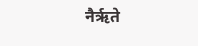नैर्ऋते